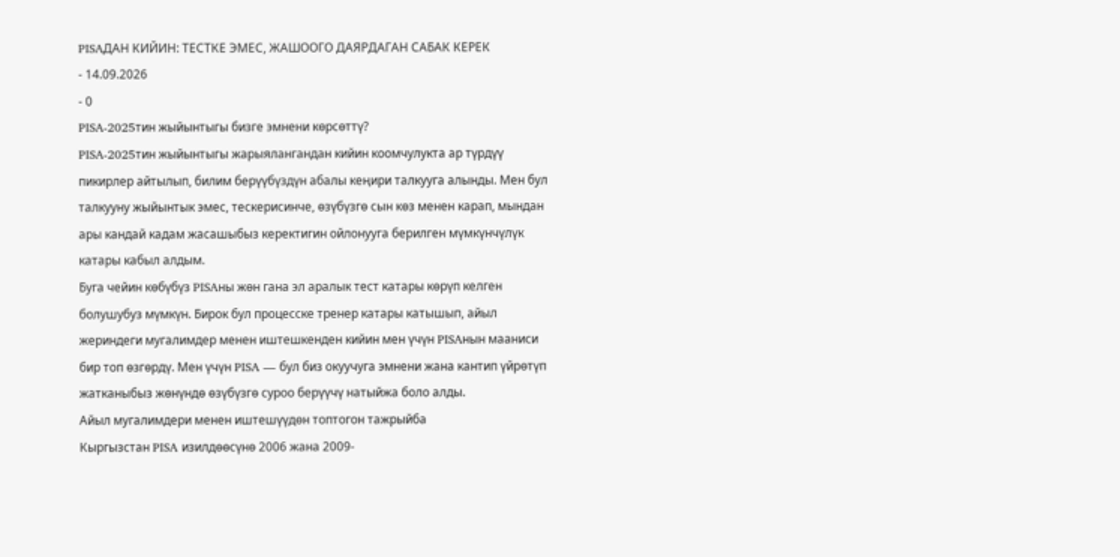PISAДАН КИЙИН: ТЕСТКЕ ЭМЕС, ЖАШООГО ДАЯРДАГАН САБАК КЕРЕК
- 14.09.2026
- 0
PISA-2025тин жыйынтыгы бизге эмнени көрсөттү?
PISA-2025тин жыйынтыгы жарыялангандан кийин коомчулукта ар түрдүү пикирлер айтылып, билим берүүбүздүн абалы кеңири талкууга алынды. Мен бул талкууну жыйынтык эмес, тескерисинче, өзүбүзгө сын көз менен карап, мындан ары кандай кадам жасашыбыз керектигин ойлонууга берилген мүмкүнчүлүк катары кабыл алдым.
Буга чейин көбүбүз PISAны жөн гана эл аралык тест катары көрүп келген болушубуз мүмкүн. Бирок бул процесске тренер катары катышып, айыл жериндеги мугалимдер менен иштешкенден кийин мен үчүн PISAнын мааниси бир топ өзгөрдү. Мен үчүн PISA — бул биз окуучуга эмнени жана кантип үйрөтүп жатканыбыз жөнүндө өзүбүзгө суроо берүүчү натыйжа боло алды.
Айыл мугалимдери менен иштешүүдөн топтогон тажрыйба
Кыргызстан PISA изилдөөсүнө 2006 жана 2009-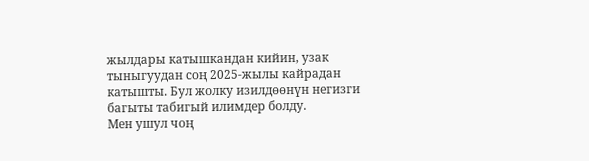жылдары катышкандан кийин, узак тыныгуудан соң 2025-жылы кайрадан катышты. Бул жолку изилдөөнүн негизги багыты табигый илимдер болду.
Мен ушул чоң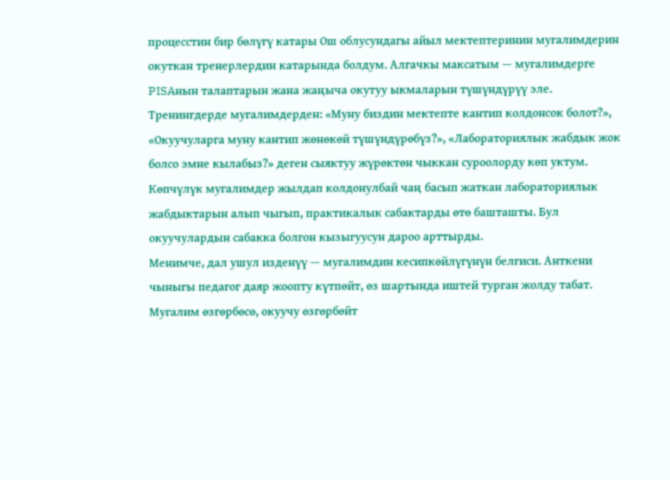процесстин бир бөлүгү катары Ош облусундагы айыл мектептеринин мугалимдерин окуткан тренерлердин катарында болдум. Алгачкы максатым — мугалимдерге PISAнын талаптарын жана жаңыча окутуу ыкмаларын түшүндүрүү эле.
Тренингдерде мугалимдерден: «Муну биздин мектепте кантип колдонсок болот?», «Окуучуларга муну кантип жөнөкөй түшүндүрөбүз?», «Лабораториялык жабдык жок болсо эмне кылабыз?» деген сыяктуу жүрөктөн чыккан суроолорду көп уктум.
Көпчүлүк мугалимдер жылдап колдонулбай чаң басып жаткан лабораториялык жабдыктарын алып чыгып, практикалык сабактарды өтө башташты. Бул окуучулардын сабакка болгон кызыгуусун дароо арттырды.
Менимче, дал ушул изденүү — мугалимдин кесипкөйлүгүнүн белгиси. Анткени чыныгы педагог даяр жоопту күтпөйт, өз шартында иштей турган жолду табат.
Мугалим өзгөрбөсө, окуучу өзгөрбөйт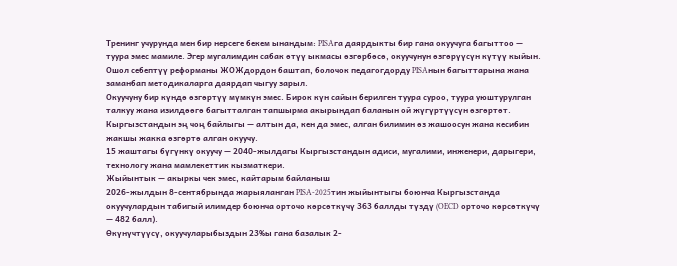Тренинг учурунда мен бир нерсеге бекем ынандым: PISAга даярдыкты бир гана окуучуга багыттоо — туура эмес мамиле. Эгер мугалимдин сабак өтүү ыкмасы өзгөрбөсө, окуучунун өзгөрүүсүн күтүү кыйын.
Ошол себептүү реформаны ЖОЖдордон баштап, болочок педагогдорду PISAнын багыттарына жана заманбап методикаларга даярдап чыгуу зарыл.
Окуучуну бир күндө өзгөртүү мүмкүн эмес. Бирок күн сайын берилген туура суроо, туура уюштурулган талкуу жана изилдөөгө багытталган тапшырма акырындап баланын ой жүгүртүүсүн өзгөртөт.
Кыргызстандын эң чоң байлыгы — алтын да, кен да эмес, алган билимин өз жашоосун жана кесибин жакшы жакка өзгөртө алган окуучу.
15 жаштагы бүгүнкү окуучу — 2040-жылдагы Кыргызстандын адиси, мугалими, инженери, дарыгери, технологу жана мамлекеттик кызматкери.
Жыйынтык — акыркы чек эмес, кайтарым байланыш
2026-жылдын 8-сентябрында жарыяланган PISA-2025тин жыйынтыгы боюнча Кыргызстанда окуучулардын табигый илимдер боюнча орточо көрсөткүчү 363 баллды түздү (OECD орточо көрсөткүчү — 482 балл).
Өкүнүчтүүсү, окуучуларыбыздын 23%ы гана базалык 2-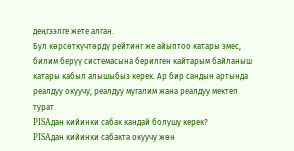деңгээлге жете алган.
Бул көрсөткүчтөрдү рейтинг же айыптоо катары эмес, билим берүү системасына берилген кайтарым байланыш катары кабыл алышыбыз керек. Ар бир сандын артында реалдуу окуучу, реалдуу мугалим жана реалдуу мектеп турат.
PISAдан кийинки сабак кандай болушу керек?
PISAдан кийинки сабакта окуучу жөн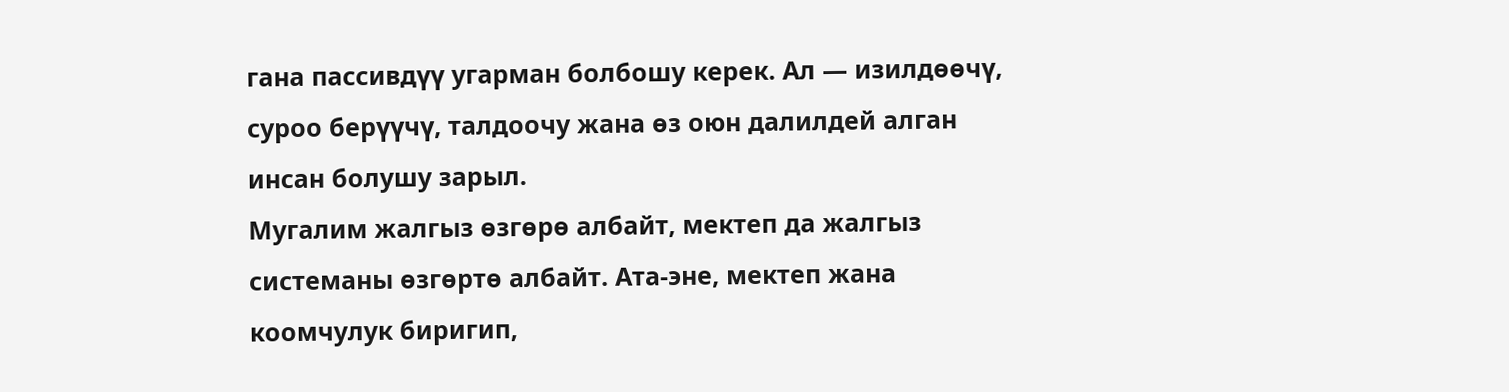гана пассивдүү угарман болбошу керек. Ал — изилдөөчү, суроо берүүчү, талдоочу жана өз оюн далилдей алган инсан болушу зарыл.
Мугалим жалгыз өзгөрө албайт, мектеп да жалгыз системаны өзгөртө албайт. Ата-эне, мектеп жана коомчулук биригип,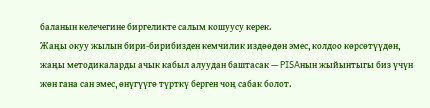баланын келечегине биргеликте салым кошуусу керек.
Жаңы окуу жылын бири-бирибизден кемчилик издөөдөн эмес, колдоо көрсөтүүдөн, жаңы методикаларды ачык кабыл алуудан баштасак — PISAнын жыйынтыгы биз үчүн жөн гана сан эмес, өнүгүүгө түрткү берген чоң сабак болот.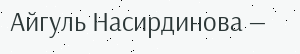Айгуль Насирдинова —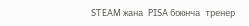STEAM жана PISA боюнча тренер